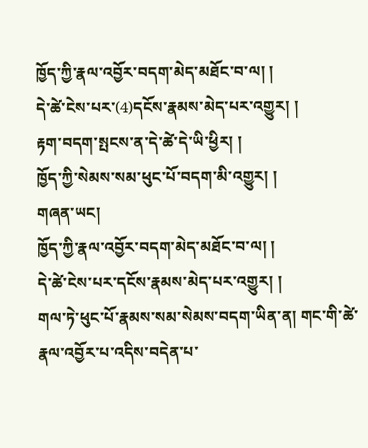ཁྱོད་ཀྱི་རྣལ་འབྱོར་བདག་མེད་མཐོང་བ་ལ། །
དེ་ཚེ་ངེས་པར་(4)དངོས་རྣམས་མེད་པར་འགྱུར། །
རྟག་བདག་སྤངས་ན་དེ་ཚེ་དེ་ཡི་ཕྱིར། །
ཁྱོད་ཀྱི་སེམས་སམ་ཕུང་པོ་བདག་མི་འགྱུར། །
གཞན་ཡང།
ཁྱོད་ཀྱི་རྣལ་འབྱོར་བདག་མེད་མཐོང་བ་ལ། །
དེ་ཚེ་ངེས་པར་དངོས་རྣམས་མེད་པར་འགྱུར། །
གལ་ཏེ་ཕུང་པོ་རྣམས་སམ་སེམས་བདག་ཡིན་ན། གང་གི་ཚེ་རྣལ་འབྱོར་པ་འདིས་བདེན་པ་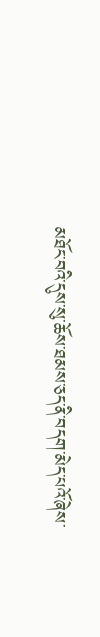མཐོང་བའི་དུས་སུ་ཆོས་ཐམས་ཅད་ནི་བདག་མེད་པའོ་ཞེས་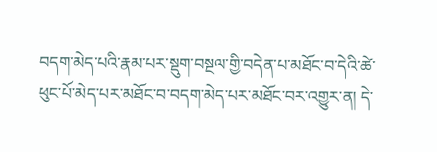བདག་མེད་པའི་རྣམ་པར་སྡུག་བསྔལ་གྱི་བདེན་པ་མཐོང་བ་དེའི་ཚེ་ཕུང་པོ་མེད་པར་མཐོང་བ་བདག་མེད་པར་མཐོང་བར་འགྱུར་ན། དེ་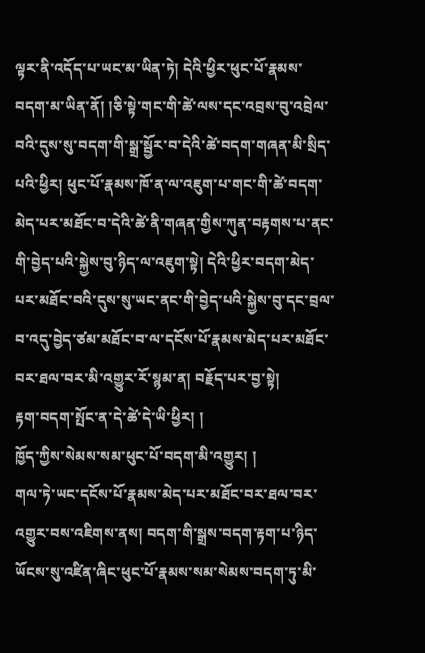ལྟར་ནི་འདོད་པ་ཡང་མ་ཡིན་ཏེ། དེའི་ཕྱིར་ཕུང་པོ་རྣམས་བདག་མ་ཡིན་ནོ། །ཅི་སྟེ་གང་གི་ཚེ་ལས་དང་འབྲས་བུ་འབྲེལ་བའི་དུས་སུ་བདག་གི་སྒྲ་སྦྱོར་བ་དེའི་ཚེ་བདག་གཞན་མི་སྲིད་པའི་ཕྱིར། ཕུང་པོ་རྣམས་ཁོ་ན་ལ་འཇུག་པ་གང་གི་ཚེ་བདག་མེད་པར་མཐོང་བ་དེའི་ཚེ་ནི་གཞན་གྱིས་ཀུན་བརྟགས་པ་ནང་གི་བྱེད་པའི་སྐྱེས་བུ་ཉིད་ལ་འཇུག་སྟེ། དེའི་ཕྱིར་བདག་མེད་པར་མཐོང་བའི་དུས་སུ་ཡང་ནང་གི་བྱེད་པའི་སྐྱེས་བུ་དང་བྲལ་བ་འདུ་བྱེད་ཙམ་མཐོང་བ་ལ་དངོས་པོ་རྣམས་མེད་པར་མཐོང་བར་ཐལ་བར་མི་འགྱུར་རོ་སྙམ་ན། བརྗོད་པར་བྱ་སྟེ།
རྟག་བདག་སྤོང་ན་དེ་ཚེ་དེ་ཡི་ཕྱིར། །
ཁྱོད་ཀྱིས་སེམས་སམ་ཕུང་པོ་བདག་མི་འགྱུར། །
གལ་ཏེ་ཡང་དངོས་པོ་རྣམས་མེད་པར་མཐོང་བར་ཐལ་བར་འགྱུར་བས་འཇིགས་ནས། བདག་གི་སྒྲས་བདག་རྟག་པ་ཉིད་ཡོངས་སུ་འཛིན་ཞིང་ཕུང་པོ་རྣམས་སམ་སེམས་བདག་ཏུ་མི་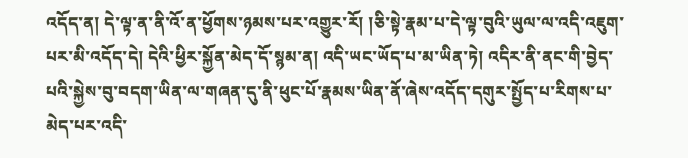འདོད་ན། དེ་ལྟ་ན་ནི་འོ་ན་ཕྱོགས་ཉམས་པར་འགྱུར་རོ། །ཅི་སྟེ་རྣམ་པ་དེ་ལྟ་བུའི་ཡུལ་ལ་འདི་འཇུག་པར་མི་འདོད་དེ། དེའི་ཕྱིར་སྐྱོན་མེད་དོ་སྙམ་ན། འདི་ཡང་ཡོད་པ་མ་ཡིན་ཏེ། འདིར་ནི་ནང་གི་བྱེད་པའི་སྐྱེས་བུ་བདག་ཡིན་ལ་གཞན་དུ་ནི་ཕུང་པོ་རྣམས་ཡིན་ནོ་ཞེས་འདོད་དགུར་སྤྱོད་པ་རིགས་པ་མེད་པར་འདི་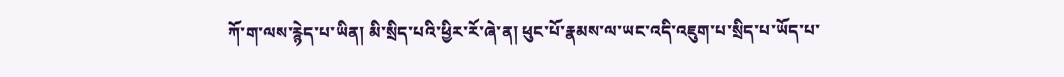ཀོ་ག་ལས་རྙེད་པ་ཡིན། མི་སྲིད་པའི་ཕྱིར་རོ་ཞེ་ན། ཕུང་པོ་རྣམས་ལ་ཡང་འདི་འཇུག་པ་སྲིད་པ་ཡོད་པ་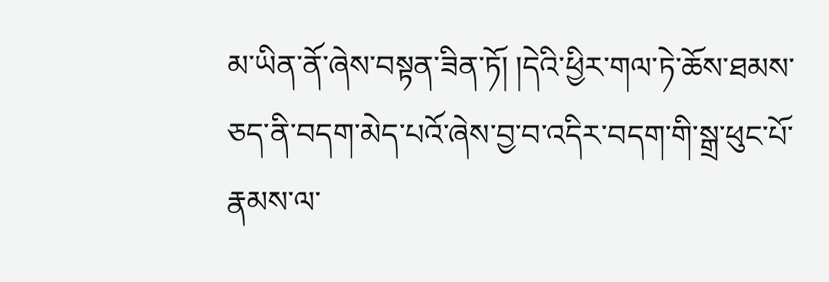མ་ཡིན་ནོ་ཞེས་བསྟན་ཟིན་ཏོ། །དེའི་ཕྱིར་གལ་ཏེ་ཆོས་ཐམས་ཅད་ནི་བདག་མེད་པའོ་ཞེས་བྱ་བ་འདིར་བདག་གི་སྒྲ་ཕུང་པོ་རྣམས་ལ་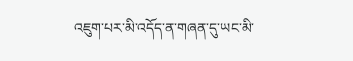འཇུག་པར་མི་འདོད་ན་གཞན་དུ་ཡང་མི་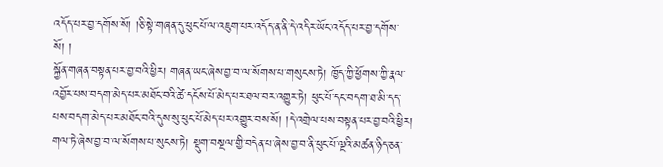འདོད་པར་བྱ་དགོས་སོ། །ཅི་སྟེ་གཞན་དུ་ཕུང་པོ་ལ་འཇུག་པར་འདོད་ན་ནི་དེ་འདིར་ཡོང་འདོད་པར་བྱ་དགོས་སོ། །
སྐྱོན་གཞན་བསྟན་པར་བྱ་བའི་ཕྱིར། གཞན་ཡང་ཞེས་བྱ་བ་ལ་སོགས་པ་གསུངས་ཏེ། ཁྱོད་ཀྱི་ཕྱོགས་ཀྱི་རྣལ་འབྱོར་པས་བདག་མེད་པར་མཐོང་བའི་ཚེ་དངོས་པོ་མེད་པར་ཐལ་བར་འགྱུར་ཏེ། ཕུང་པོ་དང་བདག་ཐ་མི་དད་པས་བདག་མེད་པར་མཐོང་བའི་དུས་སུ་ཕུང་པོ་མེད་པར་འགྱུར་བས་སོ། །དེ་འགྲེལ་པས་བསྟན་པར་བྱ་བའི་ཕྱིར། གལ་ཏེ་ཞེས་བྱ་བ་ལ་སོགས་པ་སུངས་ཏེ། སྡུག་བསྔལ་གྱི་བདེན་པ་ཞེས་བྱ་བ་ནི་ཕུང་པོ་ལྔའི་མཚན་ཉིད་ཅན་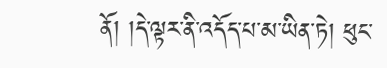ནོ། །དེ་ལྟར་ནི་འདོད་པ་མ་ཡིན་ཏེ། ཕུང་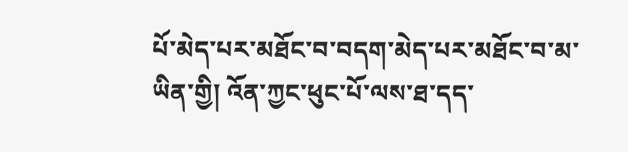པོ་མེད་པར་མཐོང་བ་བདག་མེད་པར་མཐོང་བ་མ་ཡིན་གྱི། འོན་ཀྱང་ཕུང་པོ་ལས་ཐ་དད་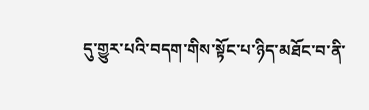དུ་གྱུར་པའི་བདག་གིས་སྟོང་པ་ཉིད་མཐོང་བ་ནི་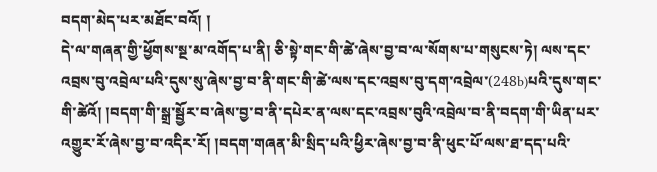བདག་མེད་པར་མཐོང་བའོ། །
དེ་ལ་གཞན་གྱི་ཕྱོགས་སྔ་མ་འགོད་པ་ནི། ཅི་སྟེ་གང་གི་ཚེ་ཞེས་བྱ་བ་ལ་སོགས་པ་གསུངས་ཏེ། ལས་དང་འབྲས་བུ་འབྲེལ་པའི་དུས་སུ་ཞེས་བྱ་བ་ནི་གང་གི་ཚེ་ལས་དང་འབྲས་བུ་དག་འབྲེལ་(248b)པའི་དུས་གང་གི་ཚེའོ། །བདག་གི་སྒྲ་སྦྱོར་བ་ཞེས་བྱ་བ་ནི་དཔེར་ན་ལས་དང་འབྲས་བུའི་འབྲེལ་བ་ནི་བདག་གི་ཡིན་པར་འགྱུར་རོ་ཞེས་བྱ་བ་འདིར་རོ། །བདག་གཞན་མི་སྲིད་པའི་ཕྱིར་ཞེས་བྱ་བ་ནི་ཕུང་པོ་ལས་ཐ་དད་པའི་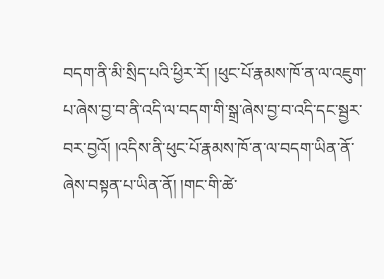བདག་ནི་མི་སྲིད་པའི་ཕྱིར་རོ། །ཕུང་པོ་རྣམས་ཁོ་ན་ལ་འཇུག་པ་ཞེས་བྱ་བ་ནི་འདི་ལ་བདག་གི་སྒྲ་ཞེས་བྱ་བ་འདི་དང་སྦྱར་བར་བྱའོ། །འདིས་ནི་ཕུང་པོ་རྣམས་ཁོ་ན་ལ་བདག་ཡིན་ནོ་ཞེས་བསྟན་པ་ཡིན་ནོ། །གང་གི་ཚེ་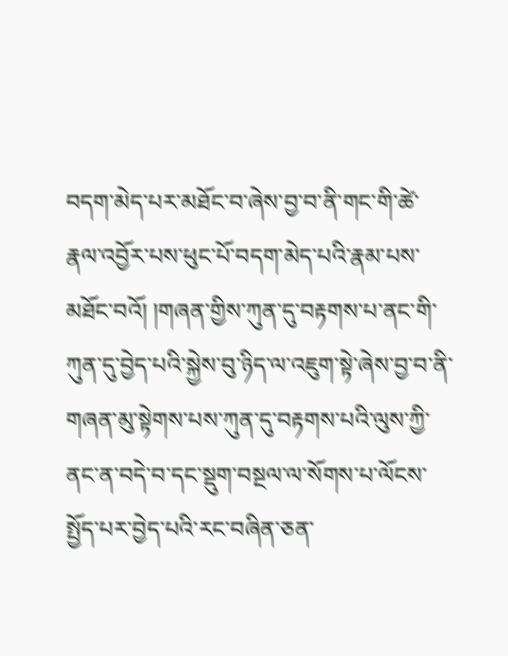བདག་མེད་པར་མཐོང་བ་ཞེས་བྱ་བ་ནི་གང་གི་ཚེ་རྣལ་འབྱོར་པས་ཕུང་པོ་བདག་མེད་པའི་རྣམ་པས་མཐོང་བའོ། །གཞན་གྱིས་ཀུན་དུ་བརྟགས་པ་ནང་གི་ཀུན་དུ་བྱེད་པའི་སྐྱེས་བུ་ཉིད་ལ་འཇུག་སྟེ་ཞེས་བྱ་བ་ནི་གཞན་མུ་སྟེགས་པས་ཀུན་དུ་བརྟགས་པའི་ལུས་ཀྱི་ནང་ན་བདེ་བ་དང་སྡུག་བསྔལ་ལ་སོགས་པ་ལོངས་སྤྱོད་པར་བྱེད་པའི་རང་བཞིན་ཅན་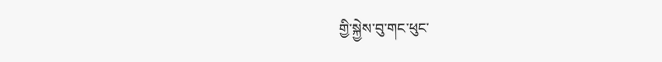གྱི་སྐྱེས་བུ་གང་ཕུང་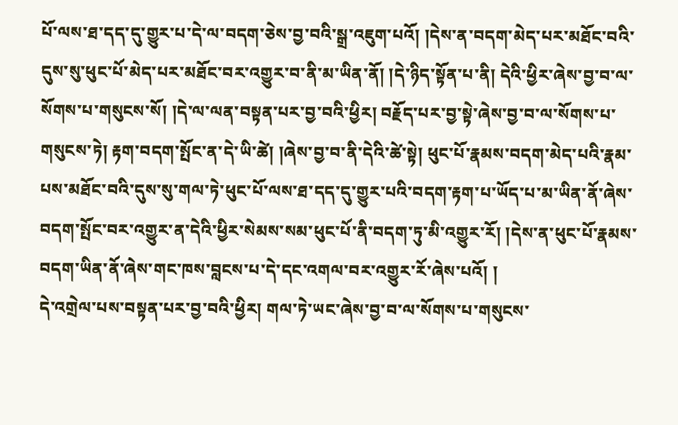པོ་ལས་ཐ་དད་དུ་གྱུར་པ་དེ་ལ་བདག་ཅེས་བྱ་བའི་སྒྲ་འཇུག་པའོ། །དེས་ན་བདག་མེད་པར་མཐོང་བའི་དུས་སུ་ཕུང་པོ་མེད་པར་མཐོང་བར་འགྱུར་བ་ནི་མ་ཡིན་ནོ། །དེ་ཉིད་སྟོན་པ་ནི། དེའི་ཕྱིར་ཞེས་བྱ་བ་ལ་སོགས་པ་གསུངས་སོ། །དེ་ལ་ལན་བསྟན་པར་བྱ་བའི་ཕྱིར། བརྗོད་པར་བྱ་སྟེ་ཞེས་བྱ་བ་ལ་སོགས་པ་གསུངས་ཏེ། རྟག་བདག་སྤོང་ན་དེ་ཡི་ཚེ། །ཞེས་བྱ་བ་ནི་དེའི་ཚེ་སྟེ། ཕུང་པོ་རྣམས་བདག་མེད་པའི་རྣམ་པས་མཐོང་བའི་དུས་སུ་གལ་ཏེ་ཕུང་པོ་ལས་ཐ་དད་དུ་གྱུར་པའི་བདག་རྟག་པ་ཡོད་པ་མ་ཡིན་ནོ་ཞེས་བདག་སྤོང་བར་འགྱུར་ན་དེའི་ཕྱིར་སེམས་སམ་ཕུང་པོ་ནི་བདག་ཏུ་མི་འགྱུར་རོ། །དེས་ན་ཕུང་པོ་རྣམས་བདག་ཡིན་ནོ་ཞེས་གང་ཁས་བླངས་པ་དེ་དང་འགལ་བར་འགྱུར་རོ་ཞེས་པའོ། །
དེ་འགྲེལ་པས་བསྟན་པར་བྱ་བའི་ཕྱིར། གལ་ཏེ་ཡང་ཞེས་བྱ་བ་ལ་སོགས་པ་གསུངས་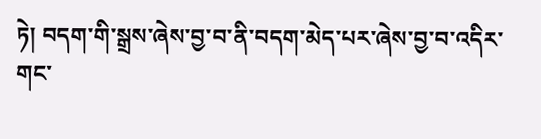ཏེ། བདག་གི་སྒྲས་ཞེས་བྱ་བ་ནི་བདག་མེད་པར་ཞེས་བྱ་བ་འདིར་གང་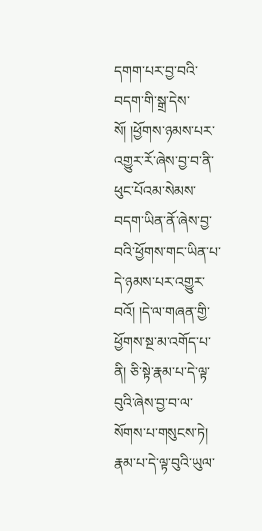དགག་པར་བྱ་བའི་བདག་གི་སྒྲ་དེས་སོ། །ཕྱོགས་ཉམས་པར་འགྱུར་རོ་ཞེས་བྱ་བ་ནི་ཕུང་པོའམ་སེམས་བདག་ཡིན་ནོ་ཞེས་བྱ་བའི་ཕྱོགས་གང་ཡིན་པ་དེ་ཉམས་པར་འགྱུར་བའོ། །དེ་ལ་གཞན་གྱི་ཕྱོགས་སྔ་མ་འགོད་པ་ནི། ཅི་སྟེ་རྣམ་པ་དེ་ལྟ་བུའི་ཞེས་བྱ་བ་ལ་སོགས་པ་གསུངས་ཏེ། རྣམ་པ་དེ་ལྟ་བུའི་ཡུལ་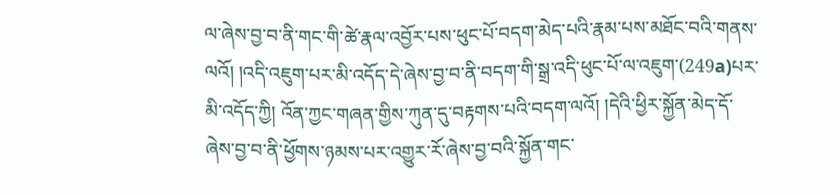ལ་ཞེས་བྱ་བ་ནི་གང་གི་ཚེ་རྣལ་འབྱོར་པས་ཕུང་པོ་བདག་མེད་པའི་རྣམ་པས་མཐོང་བའི་གནས་ལའོ། །འདི་འཇུག་པར་མི་འདོད་དེ་ཞེས་བྱ་བ་ནི་བདག་གི་སྒྲ་འདི་ཕུང་པོ་ལ་འཇུག་(249a)པར་མི་འདོད་ཀྱི། འོན་ཀྱང་གཞན་གྱིས་ཀུན་དུ་བརྟགས་པའི་བདག་ལའོ། །དེའི་ཕྱིར་སྐྱོན་མེད་དོ་ཞེས་བྱ་བ་ནི་ཕྱོགས་ཉམས་པར་འགྱུར་རོ་ཞེས་བྱ་བའི་སྐྱོན་གང་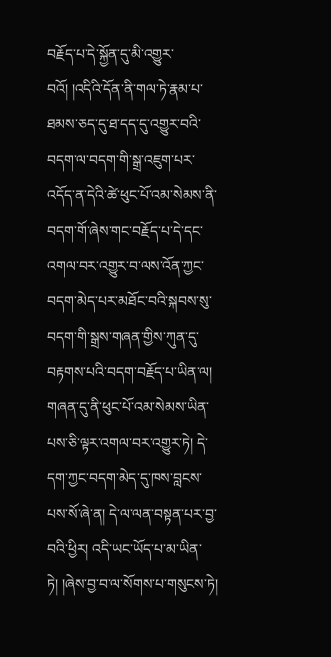བརྗོད་པ་དེ་སྐྱོན་དུ་མི་འགྱུར་བའོ། །འདིའི་དོན་ནི་གལ་ཏེ་རྣམ་པ་ཐམས་ཅད་དུ་ཐ་དད་དུ་འགྱུར་བའི་བདག་ལ་བདག་གི་སྒྲ་འཇུག་པར་འདོད་ན་དེའི་ཚེ་ཕུང་པོ་འམ་སེམས་ནི་བདག་གོ་ཞེས་གང་བརྗོད་པ་དེ་དང་འགལ་བར་འགྱུར་བ་ལས་འོན་ཀྱང་བདག་མེད་པར་མཐོང་བའི་སྐབས་སུ་བདག་གི་སྒྲས་གཞན་གྱིས་ཀུན་དུ་བརྟགས་པའི་བདག་བརྗོད་པ་ཡིན་ལ། གཞན་དུ་ནི་ཕུང་པོ་འམ་སེམས་ཡིན་པས་ཅི་ལྟར་འགལ་བར་འགྱུར་ཏེ། དེ་དག་ཀྱང་བདག་མེད་དུ་ཁས་བླངས་པས་སོ་ཞེ་ན། དེ་ལ་ལན་བསྟན་པར་བྱ་བའི་ཕྱིར། འདི་ཡང་ཡོད་པ་མ་ཡིན་ཏེ། །ཞེས་བྱ་བ་ལ་སོགས་པ་གསུངས་ཏེ།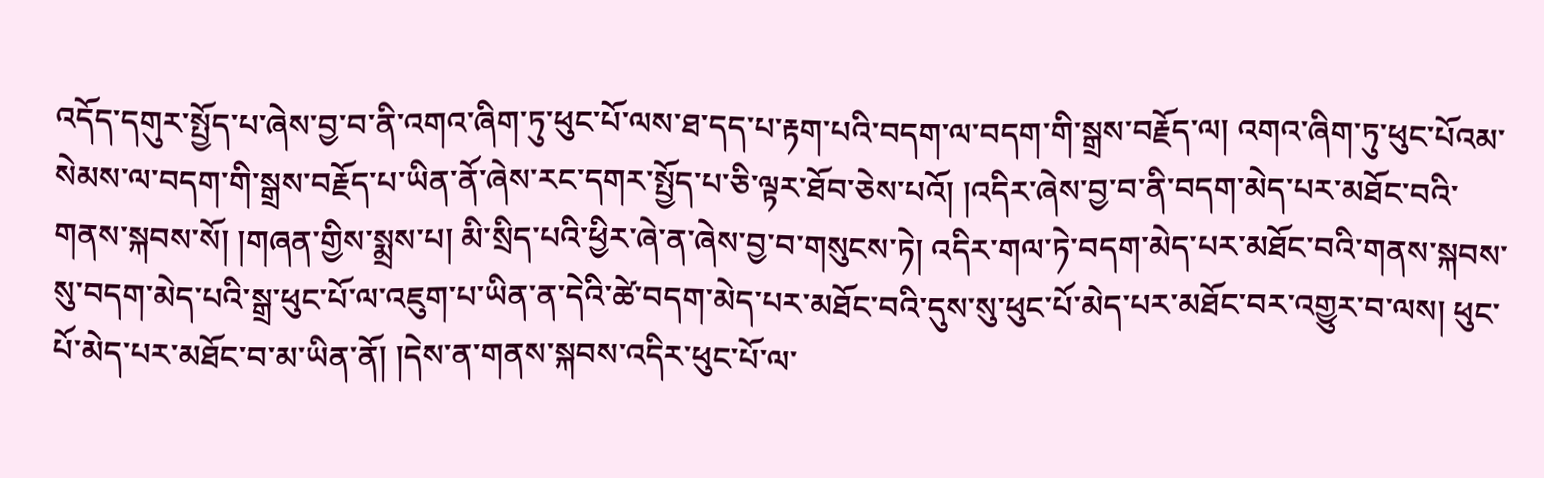འདོད་དགུར་སྤྱོད་པ་ཞེས་བྱ་བ་ནི་འགའ་ཞིག་ཏུ་ཕུང་པོ་ལས་ཐ་དད་པ་རྟག་པའི་བདག་ལ་བདག་གི་སྒྲས་བརྗོད་ལ། འགའ་ཞིག་ཏུ་ཕུང་པོའམ་སེམས་ལ་བདག་གི་སྒྲས་བརྗོད་པ་ཡིན་ནོ་ཞེས་རང་དགར་སྤྱོད་པ་ཅི་ལྟར་ཐོབ་ཅེས་པའོ། །འདིར་ཞེས་བྱ་བ་ནི་བདག་མེད་པར་མཐོང་བའི་གནས་སྐབས་སོ། །གཞན་གྱིས་སྨྲས་པ། མི་སྲིད་པའི་ཕྱིར་ཞེ་ན་ཞེས་བྱ་བ་གསུངས་ཏེ། འདིར་གལ་ཏེ་བདག་མེད་པར་མཐོང་བའི་གནས་སྐབས་སུ་བདག་མེད་པའི་སྒྲ་ཕུང་པོ་ལ་འཇུག་པ་ཡིན་ན་དེའི་ཚེ་བདག་མེད་པར་མཐོང་བའི་དུས་སུ་ཕུང་པོ་མེད་པར་མཐོང་བར་འགྱུར་བ་ལས། ཕུང་པོ་མེད་པར་མཐོང་བ་མ་ཡིན་ནོ། །དེས་ན་གནས་སྐབས་འདིར་ཕུང་པོ་ལ་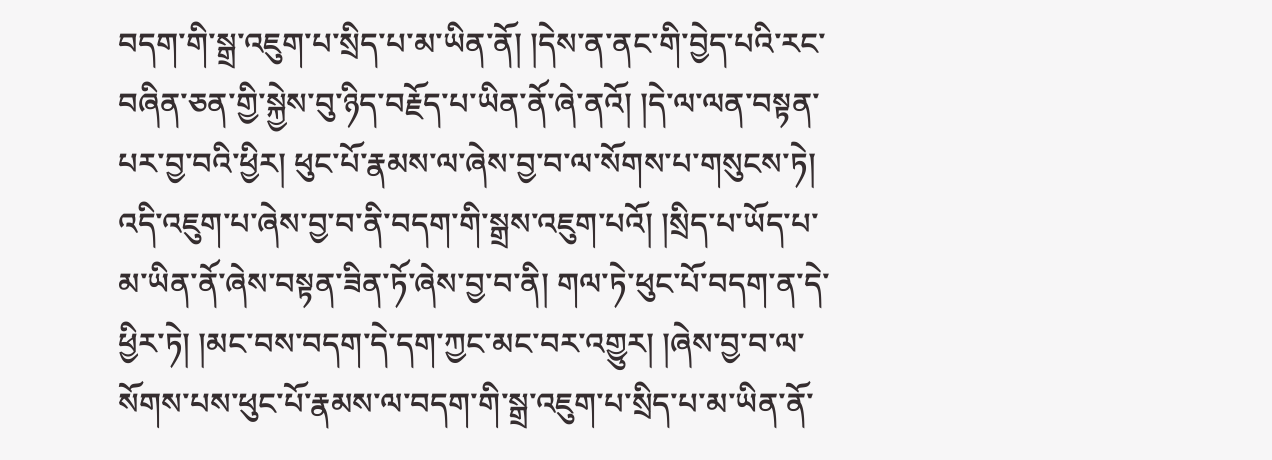བདག་གི་སྒྲ་འཇུག་པ་སྲིད་པ་མ་ཡིན་ནོ། །དེས་ན་ནང་གི་བྱེད་པའི་རང་བཞིན་ཅན་གྱི་སྐྱེས་བུ་ཉིད་བརྗོད་པ་ཡིན་ནོ་ཞེ་ནའོ། །དེ་ལ་ལན་བསྟན་པར་བྱ་བའི་ཕྱིར། ཕུང་པོ་རྣམས་ལ་ཞེས་བྱ་བ་ལ་སོགས་པ་གསུངས་ཏེ། འདི་འཇུག་པ་ཞེས་བྱ་བ་ནི་བདག་གི་སྒྲས་འཇུག་པའོ། །སྲིད་པ་ཡོད་པ་མ་ཡིན་ནོ་ཞེས་བསྟན་ཟིན་ཏོ་ཞེས་བྱ་བ་ནི། གལ་ཏེ་ཕུང་པོ་བདག་ན་དེ་ཕྱིར་ཏེ། །མང་བས་བདག་དེ་དག་ཀྱང་མང་བར་འགྱུར། །ཞེས་བྱ་བ་ལ་སོགས་པས་ཕུང་པོ་རྣམས་ལ་བདག་གི་སྒྲ་འཇུག་པ་སྲིད་པ་མ་ཡིན་ནོ་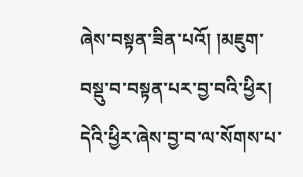ཞེས་བསྟན་ཟིན་པའོ། །མཇུག་བསྡུ་བ་བསྟན་པར་བྱ་བའི་ཕྱིར། དེའི་ཕྱིར་ཞེས་བྱ་བ་ལ་སོགས་པ་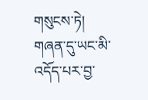གསུངས་ཏེ། གཞན་དུ་ཡང་མི་འདོད་པར་བྱ་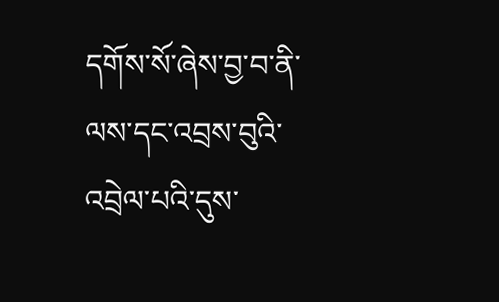དགོས་སོ་ཞེས་བྱ་བ་ནི་ལས་དང་འབྲས་བུའི་འབྲེལ་པའི་དུས་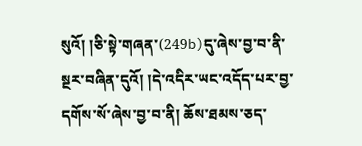སུའོ། །ཅི་སྟེ་གཞན་(249b)དུ་ཞེས་བྱ་བ་ནི་སྔར་བཞིན་དུའོ། །དེ་འདིར་ཡང་འདོད་པར་བྱ་དགོས་སོ་ཞེས་བྱ་བ་ནི། ཆོས་ཐམས་ཅད་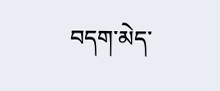བདག་མེད་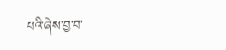པའི་ཞེས་བྱ་བ་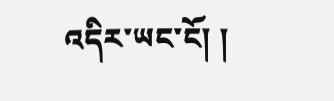འདིར་ཡང་ངོ། །